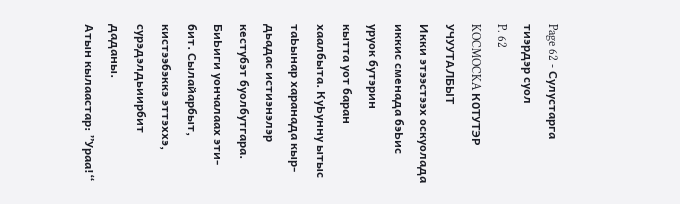Page 62 - Сулустарга тиэрдэр суол
P. 62
KOCMOCKA К0ТУТЭР УЧУУТАЛБЫТ
Икки этээстээх оскуолада иккис сменада бэЬис уруок бутэрин
кытта уот баран хаалбыта. КуЬунну ытыс таЬынар харанада кыр-
дьадас истиэнэлэр кестубэт буолбутгара. БиЬиги уончалаах эти-
бит. Сылайарбыт, кистээбэккэ эттэххэ, сурэдэлдьиирбит даданы.
Атын кылаастар: ”Ураа!“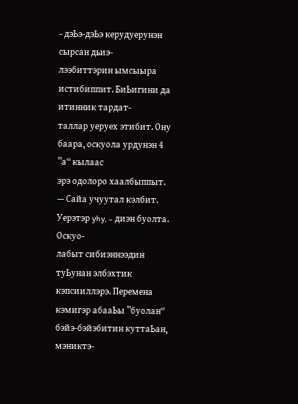- дэЬэ-дэЬэ керудуерунэн сырсан дьиэ-
лээбиттэрин ымсыыра истибиппит. БиЬигини да итинник тардат-
таллар уеруех этибит. Ону баара, оскуола урдунэн 4 ”а“ кылаас
эрэ одолоро хаалбыппыт.
— Сайа учуутал кэлбит. Уерэтэр yhy, - диэн буолта. Оскуо-
лабыт сибиэннээдин туЬунан элбэхтик кэпсииллэрэ. Перемена
кэмигэр абааЬы ”буолан“ бэйэ-бэйэбитин куттаЬан, мэниктэ-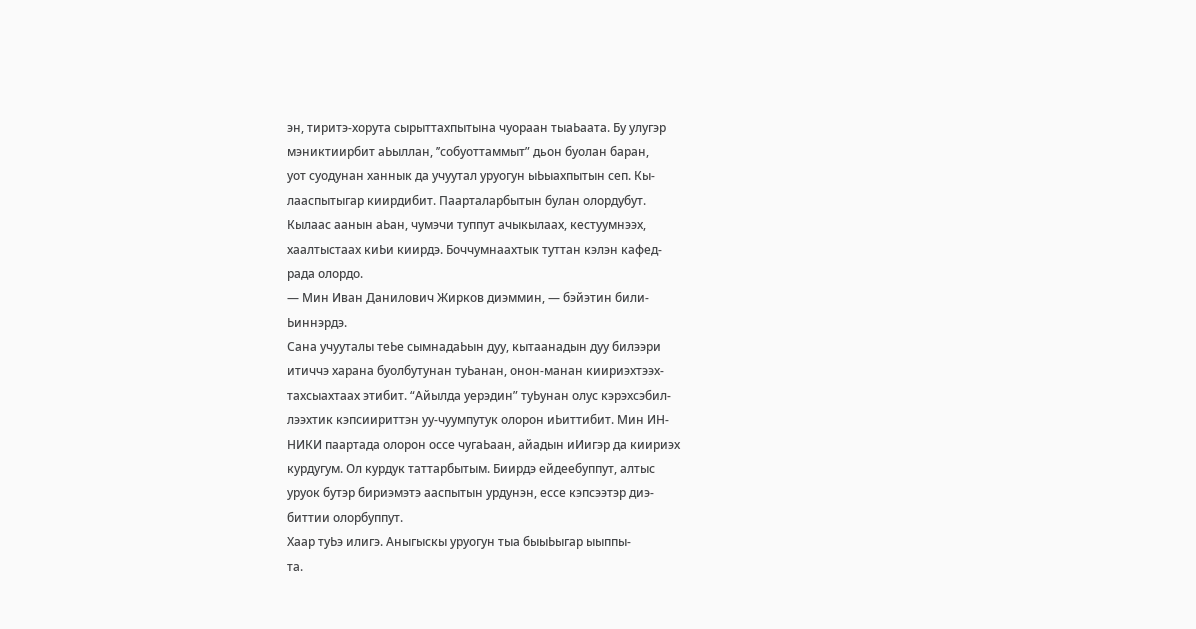эн, тиритэ-хорута сырыттахпытына чуораан тыаЬаата. Бу улугэр
мэниктиирбит аЬыллан, ’’собуоттаммыт” дьон буолан баран,
уот суодунан ханнык да учуутал уруогун ыЬыахпытын сеп. Кы-
лааспытыгар киирдибит. Паарталарбытын булан олордубут.
Кылаас аанын аЬан, чумэчи туппут ачыкылаах, кестуумнээх,
хаалтыстаах киЬи киирдэ. Боччумнаахтык туттан кэлэн кафед-
рада олордо.
— Мин Иван Данилович Жирков диэммин, — бэйэтин били-
Ьиннэрдэ.
Сана учууталы теЬе сымнадаЬын дуу, кытаанадын дуу билээри
итиччэ харана буолбутунан туЬанан, онон-манан киириэхтээх-
тахсыахтаах этибит. “Айылда уерэдин” туЬунан олус кэрэхсэбил-
лээхтик кэпсиириттэн уу-чуумпутук олорон иЬиттибит. Мин ИН-
НИКИ паартада олорон оссе чугаЬаан, айадын иИигэр да киириэх
курдугум. Ол курдук таттарбытым. Биирдэ ейдеебуппут, алтыс
уруок бутэр бириэмэтэ ааспытын урдунэн, ессе кэпсээтэр диэ-
биттии олорбуппут.
Хаар туЬэ илигэ. Аныгыскы уруогун тыа быыЬыгар ыыппы-
та.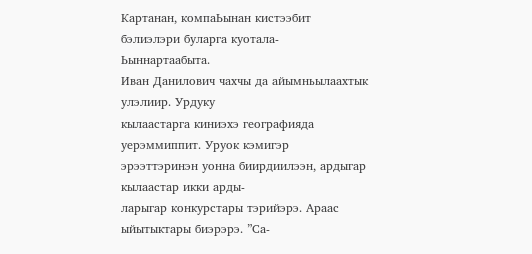Картанан, компаЬынан кистээбит бэлиэлэри буларга куотала-
Ьыннартаабыта.
Иван Данилович чахчы да айымньылаахтык улэлиир. Урдуку
кылаастарга киниэхэ географияда уерэммиппит. Уруок кэмигэр
эрээттэринэн уонна биирдиилээн, ардыгар кылаастар икки арды-
ларыгар конкурстары тэрийэрэ. Араас ыйытыктары биэрэрэ. ”Са-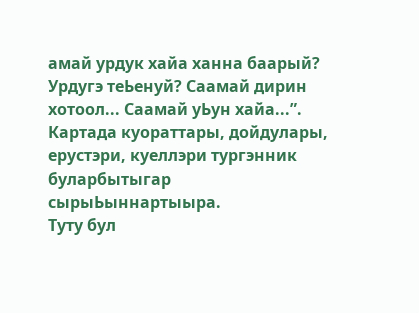амай урдук хайа ханна баарый? Урдугэ теЬенуй? Саамай дирин
хотоол... Саамай уЬун хайа...”. Картада куораттары, дойдулары,
ерустэри, куеллэри тургэнник буларбытыгар сырыЬыннартыыра.
Туту бул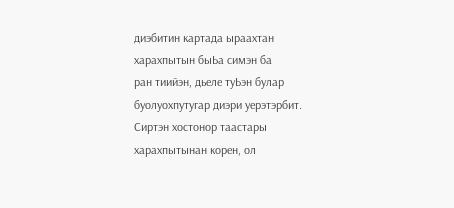диэбитин картада ыраахтан харахпытын быЬа симэн ба
ран тиийэн, дьеле туЬэн булар буолуохпутугар диэри уерэтэрбит.
Сиртэн хостонор таастары харахпытынан корен, ол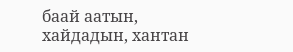баай аатын,
хайдадын, хантан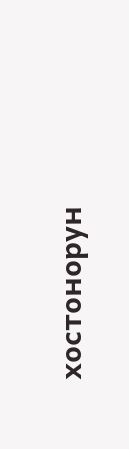хостонорун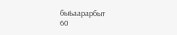быЬаарарбыт
60